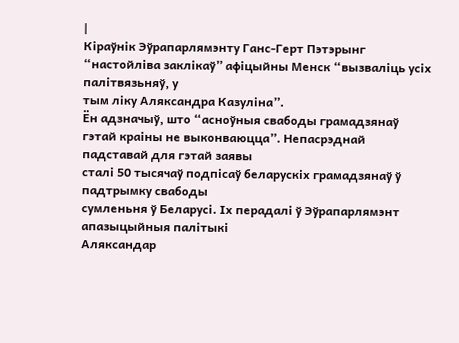|
Кіраўнік Эўрапарлямэнту Ганс-Герт Пэтэрынг
“настойліва заклікаў” афіцыйны Менск “вызваліць усіх палітвязьняў, у
тым ліку Аляксандра Казуліна”.
Ён адзначыў, што “асноўныя свабоды грамадзянаў
гэтай краіны не выконваюцца”. Непасрэднай падставай для гэтай заявы
сталі 50 тысячаў подпісаў беларускіх грамадзянаў ў падтрымку свабоды
сумленьня ў Беларусі. Іх перадалі ў Эўрапарлямэнт апазыцыйныя палітыкі
Аляксандар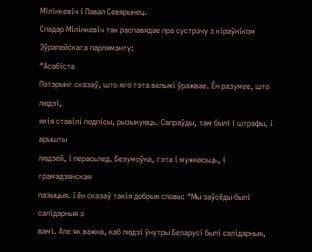Мілінкевіч і Павал Севярынец.
Спадар Мілінкевіч так распавядае пра сустрэчу з кіраўніком Эўрапейскага парлямэнту:
“Асабіста
Пэтэрынг сказаў, што яго гэта вельмі ўражвае. Ён разумее, што людзі,
якія ставілі подпісы, рызыкуюць. Сапраўды, там былі і штрафы, і арышты
людзей, і перасьлед. Безумоўна, гэта і мужнасьць, і грамадзянская
пазыцыя. І ён сказаў такія добрыя словы: “Мы заўсёды былі салідарныя з
вамі. Але як важна, каб людзі ўнутры Беларусі былі салідарныя,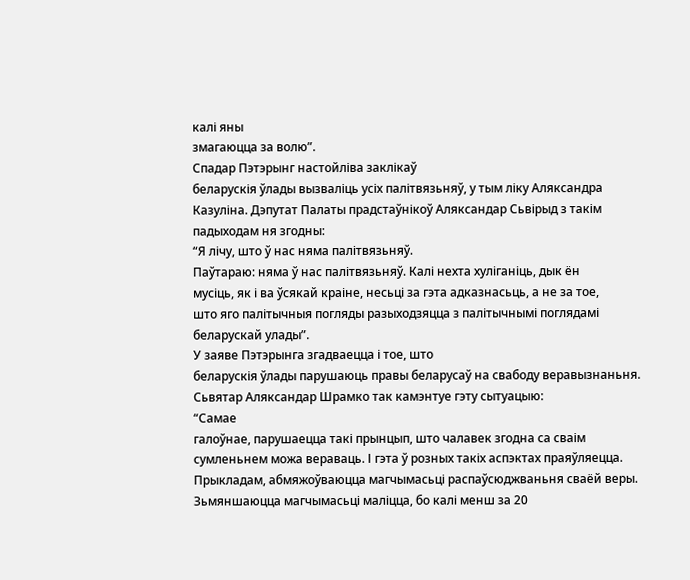калі яны
змагаюцца за волю”.
Спадар Пэтэрынг настойліва заклікаў
беларускія ўлады вызваліць усіх палітвязьняў, у тым ліку Аляксандра
Казуліна. Дэпутат Палаты прадстаўнікоў Аляксандар Сьвірыд з такім
падыходам ня згодны:
“Я лічу, што ў нас няма палітвязьняў.
Паўтараю: няма ў нас палітвязьняў. Калі нехта хуліганіць, дык ён
мусіць, як і ва ўсякай краіне, несьці за гэта адказнасьць, а не за тое,
што яго палітычныя погляды разыходзяцца з палітычнымі поглядамі
беларускай улады”.
У заяве Пэтэрынга згадваецца і тое, што
беларускія ўлады парушаюць правы беларусаў на свабоду веравызнаньня.
Сьвятар Аляксандар Шрамко так камэнтуе гэту сытуацыю:
“Самае
галоўнае, парушаецца такі прынцып, што чалавек згодна са сваім
сумленьнем можа вераваць. І гэта ў розных такіх аспэктах праяўляецца.
Прыкладам, абмяжоўваюцца магчымасьці распаўсюджваньня сваёй веры.
Зьмяншаюцца магчымасьці маліцца, бо калі менш за 20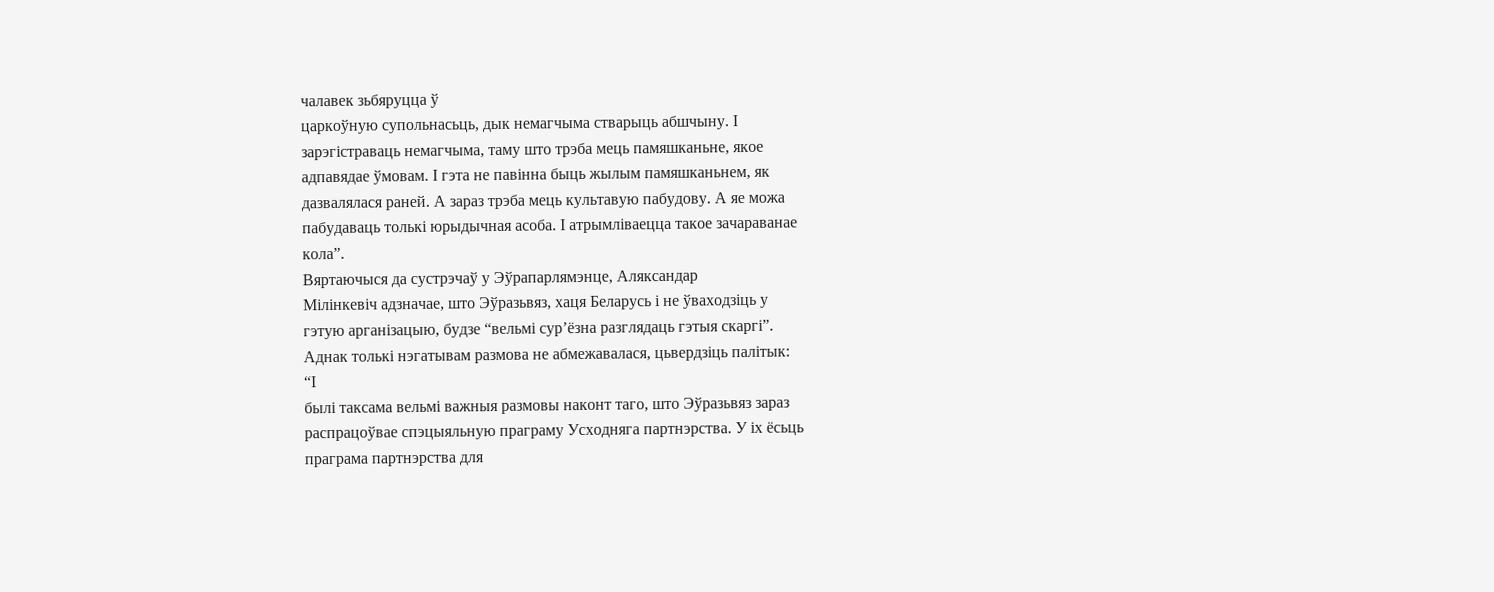чалавек зьбяруцца ў
царкоўную супольнасьць, дык немагчыма стварыць абшчыну. І
зарэгістраваць немагчыма, таму што трэба мець памяшканьне, якое
адпавядае ўмовам. І гэта не павінна быць жылым памяшканьнем, як
дазвалялася раней. А зараз трэба мець культавую пабудову. А яе можа
пабудаваць толькі юрыдычная асоба. І атрымліваецца такое зачараванае
кола”.
Вяртаючыся да сустрэчаў у Эўрапарлямэнце, Аляксандар
Мілінкевіч адзначае, што Эўразьвяз, хаця Беларусь і не ўваходзіць у
гэтую арганізацыю, будзе “вельмі сур’ёзна разглядаць гэтыя скаргі”.
Аднак толькі нэгатывам размова не абмежавалася, цьвердзіць палітык:
“І
былі таксама вельмі важныя размовы наконт таго, што Эўразьвяз зараз
распрацоўвае спэцыяльную праграму Усходняга партнэрства. У іх ёсьць
праграма партнэрства для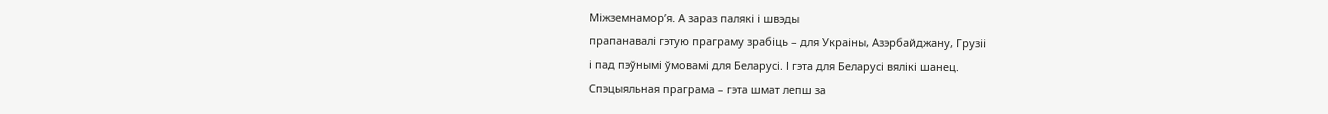Міжземнамор’я. А зараз палякі і швэды
прапанавалі гэтую праграму зрабіць – для Украіны, Азэрбайджану, Грузіі
і пад пэўнымі ўмовамі для Беларусі. І гэта для Беларусі вялікі шанец.
Спэцыяльная праграма – гэта шмат лепш за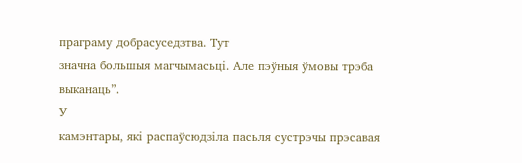праграму добрасуседзтва. Тут
значна большыя магчымасьці. Але пэўныя ўмовы трэба выканаць”.
У
камэнтары, які распаўсюдзіла пасьля сустрэчы прэсавая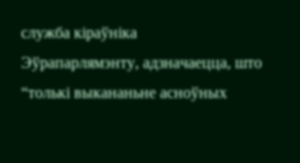служба кіраўніка
Эўрапарлямэнту, адзначаецца, што “толькі выкананьне асноўных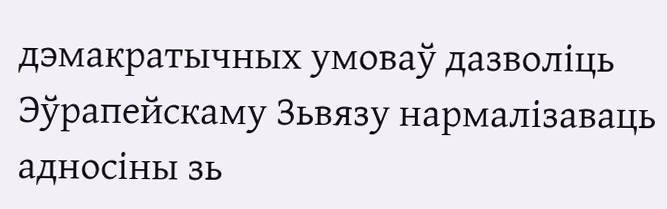дэмакратычных умоваў дазволіць Эўрапейскаму Зьвязу нармалізаваць
адносіны зь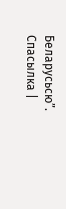Беларусьсю”.
Спасылка |